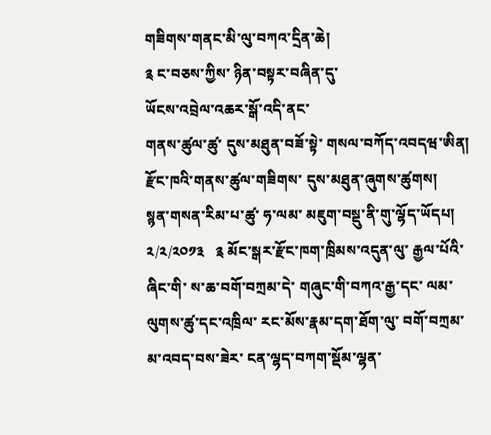གཟིགས་གནང་མི་ལུ་བཀའ་དྲིན་ཆེ།
༉ ང་བཅས་ཀྱིས་ ཉིན་བསྟར་བཞིན་དུ་
ཡོངས་འབྲེལ་འཆར་སྒོ་འདི་ནང་
གནས་ཚུལ་ཚུ་ དུས་མཐུན་བཟོ་སྟེ་ གསལ་བཀོད་འབདཝ་ཨིན།
རྫོང་ཁའི་གནས་ཚུལ་གཟིགས་ དུས་མཐུན་ཞུགས་ཚུགས།
སྙན་གསན་རིམ་པ་ཚུ་ ཧ་ལམ་ མཇུག་བསྡུ་ནི་གུ་ལྷོད་ཡོདཔ།
༢/༢/༢༠༡༣   ༉ མོང་སྒར་རྫོང་ཁག་ཁྲིམས་འདུན་ལུ་ རྒྱལ་པོའི་ཞིང་གི་ ས་ཆ་བགོ་བཀྲམ་དེ་ གཞུང་གི་བཀའ་རྒྱ་དང་ ལམ་ལུགས་ཚུ་དང་འཁྲིལ་ རང་མོས་རྣམ་དག་ཐོག་ལུ་ བགོ་བཀྲམ་མ་འབད་བས་ཟེར་ ངན་ལྷད་བཀག་སྡོམ་ལྷན་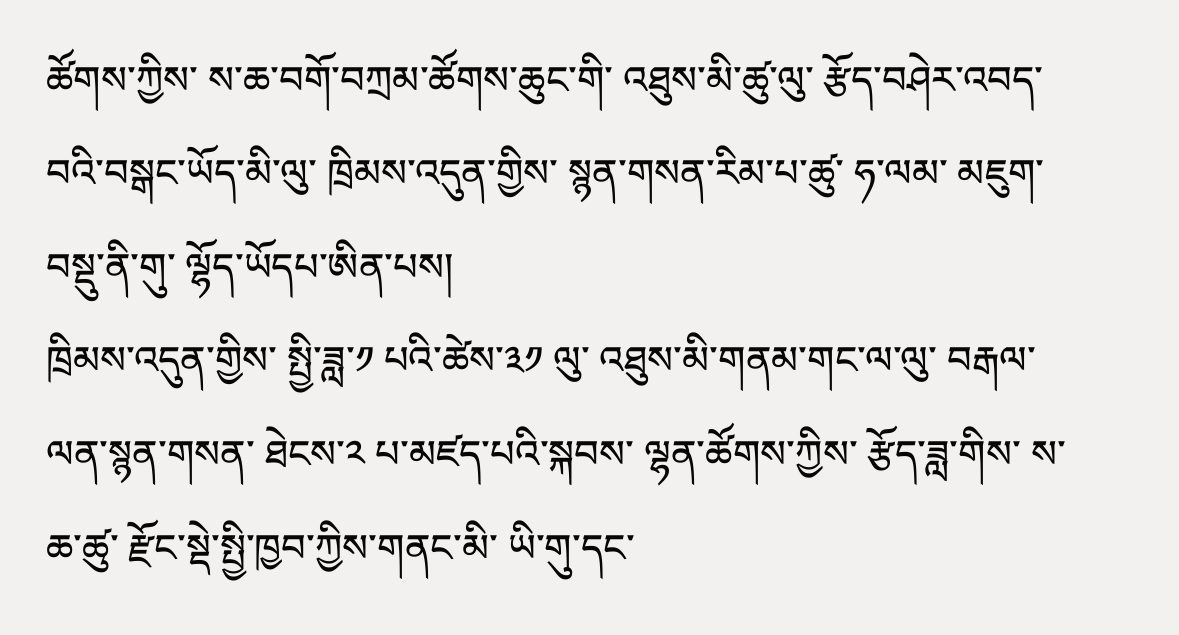ཚོགས་ཀྱིས་ ས་ཆ་བགོ་བཀྲམ་ཚོགས་ཆུང་གི་ འཐུས་མི་ཚུ་ལུ་ རྩོད་བཤེར་འབད་བའི་བསྒང་ཡོད་མི་ལུ་ ཁྲིམས་འདུན་གྱིས་ སྙན་གསན་རིམ་པ་ཚུ་ ཧ་ལམ་ མཇུག་བསྡུ་ནི་གུ་ ལྷོད་ཡོདཔ་ཨིན་པས།
ཁྲིམས་འདུན་གྱིས་ སྤྱི་ཟླ་༡ པའི་ཚེས་༣༡ ལུ་ འཐུས་མི་གནམ་གང་ལ་ལུ་ བརྒལ་ལན་སྙན་གསན་ ཐེངས་༢ པ་མཛད་པའི་སྐབས་ ལྷན་ཚོགས་ཀྱིས་ རྩོད་ཟླ་གིས་ ས་ཆ་ཚུ་ རྫོང་སྡེ་སྤྱི་ཁྱབ་ཀྱིས་གནང་མི་ ཡི་གུ་དང་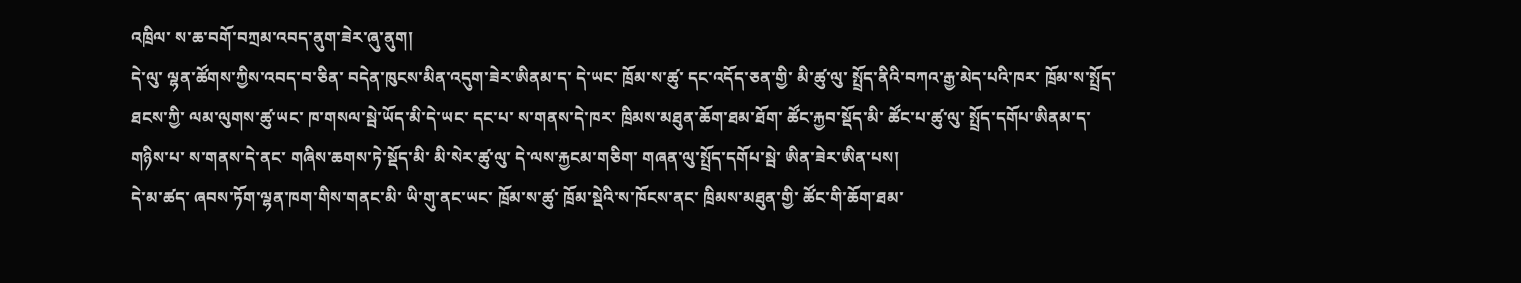འཁྲིལ་ ས་ཆ་བགོ་བཀྲམ་འབད་ནུག་ཟེར་ཞུ་ནུག།
དེ་ལུ་ ལྷན་ཚོགས་ཀྱིས་འབད་བ་ཅིན་ བདེན་ཁུངས་མིན་འདུག་ཟེར་ཨིནམ་ད་ དེ་ཡང་ ཁྲོམ་ས་ཚུ་ དང་འདོད་ཅན་གྱི་ མི་ཚུ་ལུ་ སྤྲོད་ནིའི་བཀའ་རྒྱ་མེད་པའི་ཁར་ ཁྲོམ་ས་སྤྲོད་ཐངས་ཀྱི་ ལམ་ལུགས་ཚུ་ཡང་ ཁ་གསལ་སྦེ་ཡོད་མི་དེ་ཡང་ དང་པ་ ས་གནས་དེ་ཁར་ ཁྲིམས་མཐུན་ཆོག་ཐམ་ཐོག་ ཚོང་རྐྱབ་སྡོད་མི་ ཚོང་པ་ཚུ་ལུ་ སྤྲོད་དགོཔ་ཨིནམ་ད་ གཉིས་པ་ ས་གནས་དེ་ནང་ གཞིས་ཆགས་ཏེ་སྡོད་མི་ མི་སེར་ཚུ་ལུ་ དེ་ལས་རྐྱངམ་གཅིག་ གཞན་ལུ་སྤྲོད་དགོཔ་སྦེ་ ཨིན་ཟེར་ཨིན་པས།
དེ་མ་ཚད་ ཞབས་ཏོག་ལྷན་ཁག་གིས་གནང་མི་ ཡི་གུ་ནང་ཡང་ ཁྲོམ་ས་ཚུ་ ཁྲོམ་སྡེའི་ས་ཁོངས་ནང་ ཁྲིམས་མཐུན་གྱི་ ཚོང་གི་ཆོག་ཐམ་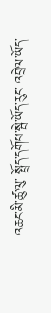འཆང་མི་ཚུ་ལུ་ སྤྲོད་དགོཔ་སྦེ་ཡོད་རུང་ འབྲེལ་ཡོད་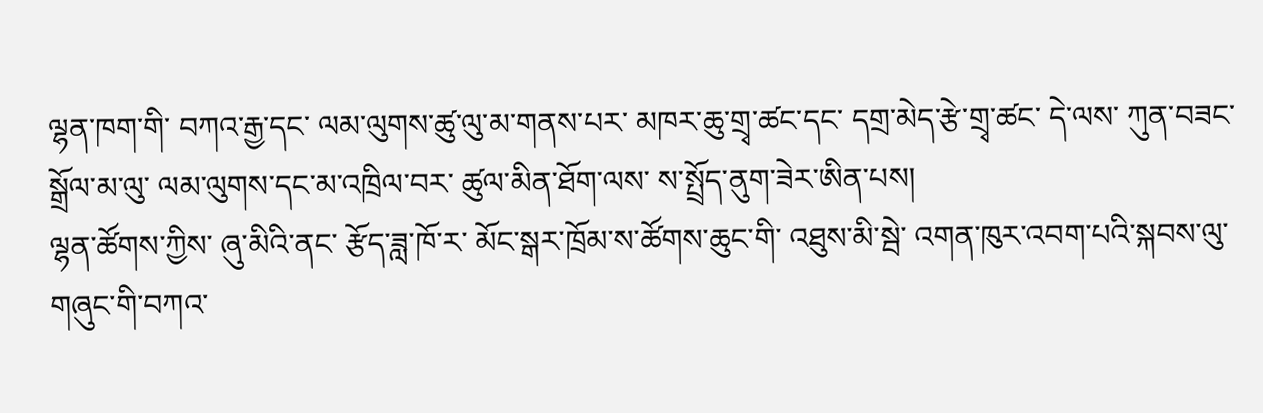ལྷན་ཁག་གི་ བཀའ་རྒྱ་དང་ ལམ་ལུགས་ཚུ་ལུ་མ་གནས་པར་ མཁར་ཆུ་གྲྭ་ཚང་དང་ དགྲ་མེད་རྩེ་གྲྭ་ཚང་ དེ་ལས་ ཀུན་བཟང་སྒྲོལ་མ་ལུ་ ལམ་ལུགས་དང་མ་འཁྲིལ་བར་ ཚུལ་མིན་ཐོག་ལས་ ས་སྤྲོད་ནུག་ཟེར་ཨིན་པས།
ལྷན་ཚོགས་ཀྱིས་ ཞུ་མིའི་ནང་ རྩོད་ཟླ་ཁོ་ར་ མོང་སྒར་ཁྲོམ་ས་ཚོགས་ཆུང་གི་ འཐུས་མི་སྦེ་ འགན་ཁུར་འབག་པའི་སྐབས་ལུ་ གཞུང་གི་བཀའ་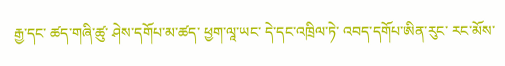རྒྱ་དང་ ཚད་གཞི་ཚུ་ ཤེས་དགོཔ་མ་ཚད་ ཕྱག་ལཱ་ཡང་ དེ་དང་འཁྲིལ་ཏེ་ འབད་དགོཔ་ཨིན་རུང་ རང་མོས་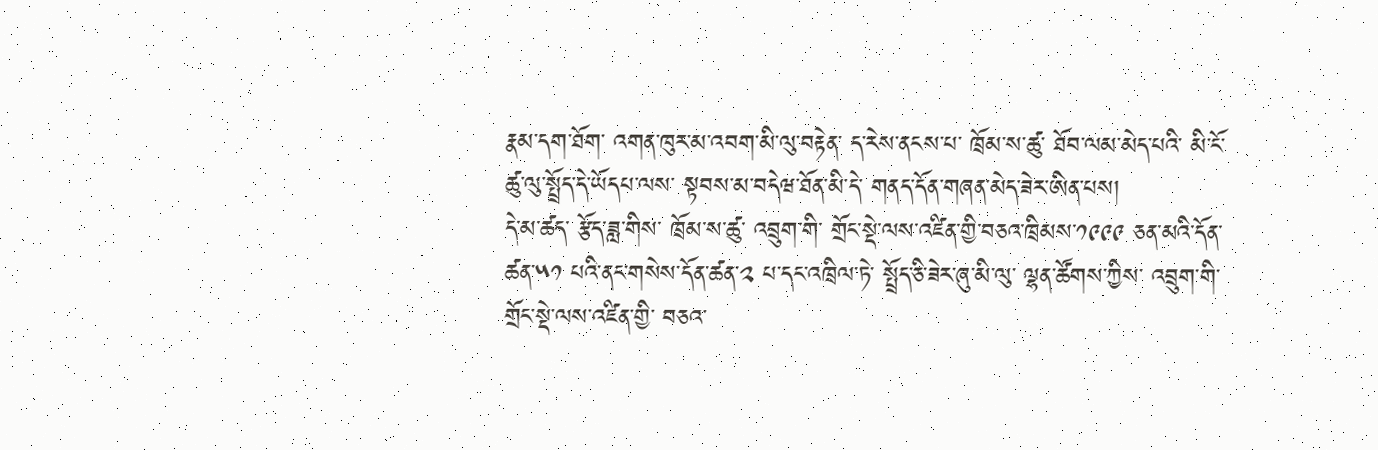རྣམ་དག་ཐོག་ འགན་ཁུར་མ་འབག་མི་ལུ་བརྟེན་ ད་རེས་ནངས་པ་ ཁྲོམ་ས་ཚུ་ ཐོབ་ལམ་མེད་པའི་ མི་ངོ་ཚུ་ལུ་སྤྲོད་དེ་ཡོདཔ་ལས་ སྟབས་མ་བདེཝ་ཐོན་མི་དེ་ གནད་དོན་གཞན་མེད་ཟེར་ཨིན་པས།
དེ་མ་ཚད་ རྩོད་ཟླ་གིས་ ཁྲོམ་ས་ཚུ་ འབྲུག་གི་ གྲོང་སྡེ་ལས་འཛིན་གྱི་བཅའ་ཁྲིམས་༡༩༩༩ ཅན་མའི་དོན་ཚན་༥༡ པའི་ནང་གསེས་དོན་ཚན་༢ པ་དང་འཁྲིལ་ཏེ་ སྤྲོད་ཅི་ཟེར་ཞུ་མི་ལུ་ ལྷན་ཚོགས་ཀྱིས་ འབྲུག་གི་གྲོང་སྡེ་ལས་འཛིན་གྱི་ བཅའ་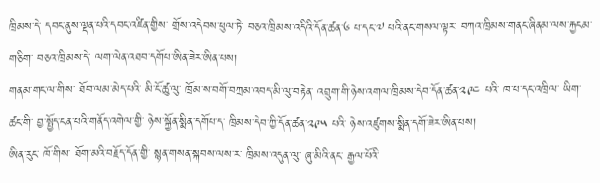ཁྲིམས་དེ་ དབང་ནུས་ལྡན་པའི་དབང་འཛིན་གྱིས་ གྲོས་འདེབས་ཕུལ་ཏེ་ བཅའ་ཁྲིམས་འདིའི་དོན་ཚན་༦ པ་དང་༧ པའི་ནང་གསལ་ལྟར་ བཀའ་ཁྲིམས་གནང་ཞིནམ་ལས་རྐྱངམ་གཅིག་ བཅའ་ཁྲིམས་དེ་ ལག་ལེན་འཐབ་དགོཔ་ཨིན་ཟེར་ཨིན་པས།
གནམ་གང་ལ་གིས་ ཐོབ་ལམ་མེད་པའི་ མི་ངོ་ཚུ་ལུ་ ཁྲོམ་ས་བགོ་བཀྲམ་འབད་མི་ལུ་བརྟེན་ འབྲུག་གི་ཉེས་འགལ་ཁྲིམས་དེབ་དོན་ཚན་༢༩༤ པའི་ ཁ་པ་དང་འཁྲིལ་ ཡིག་ཚང་གི་ བྱ་སྤྱོད་ངན་པའི་གནོད་འགེལ་གྱི་ ཉེས་སྐྱོན་སྨིན་དགོཔ་ད་ ཁྲིམས་དེབ་ཀྱི་དོན་ཚན་༢༩༥ པའི་ ཉེས་འཛུགས་སྨིན་དགོ་ཟེར་ཨིན་པས།
ཨིན་རུང་ ཁོ་གིས་ ཐོག་མའི་བརྗོད་དོན་གྱི་ སྙན་གསན་སྐབས་ལས་ར་ ཁྲིམས་འདུན་ལུ་ ཞུ་མིའི་ནང་ རྒྱལ་པོའི་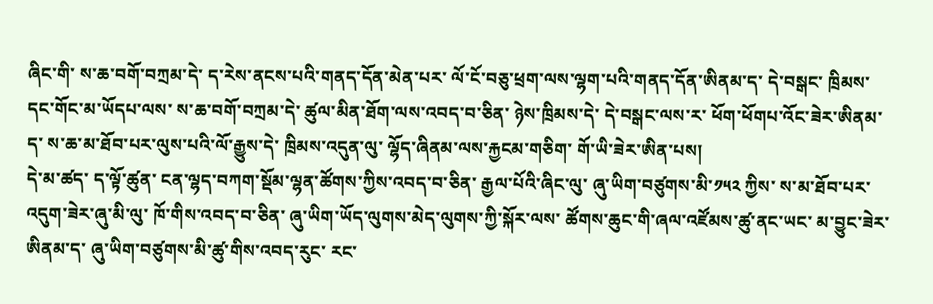ཞིང་གི་ ས་ཆ་བགོ་བཀྲམ་དེ་ ད་རེས་ནངས་པའི་གནད་དོན་མེན་པར་ ལོ་ངོ་བཅུ་ཕྲག་ལས་ལྷག་པའི་གནད་དོན་ཨིནམ་ད་ དེ་བསྒང་ ཁྲིམས་དང་གོང་མ་ཡོདཔ་ལས་ ས་ཆ་བགོ་བཀྲམ་དེ་ ཚུལ་མིན་ཐོག་ལས་འབད་བ་ཅིན་ ཉེས་ཁྲིམས་དེ་ དེ་བསྒང་ལས་ར་ ཕོག་ཕོགཔ་འོང་ཟེར་ཨིནམ་ད་ ས་ཆ་མ་ཐོབ་པར་ལུས་པའི་ལོ་རྒྱུས་དེ་ ཁྲིམས་འདུན་ལུ་ ལྷོད་ཞིནམ་ལས་རྐྱངམ་གཅིག་ གོ་ཡི་ཟེར་ཨིན་པས།
དེ་མ་ཚད་ ད་ལྟོ་ཚུན་ ངན་ལྷད་བཀག་སྡོམ་ལྷན་ཚོགས་ཀྱིས་འབད་བ་ཅིན་ རྒྱལ་པོའི་ཞིང་ལུ་ ཞུ་ཡིག་བཙུགས་མི་༡༥༢ ཀྱིས་ ས་མ་ཐོབ་པར་འདུག་ཟེར་ཞུ་མི་ལུ་ ཁོ་གིས་འབད་བ་ཅིན་ ཞུ་ཡིག་ཡོད་ལུགས་མེད་ལུགས་ཀྱི་སྐོར་ལས་ ཚོགས་ཆུང་གི་ཞལ་འཛོམས་ཚུ་ནང་ཡང་ མ་བྱུང་ཟེར་ཨིནམ་ད་ ཞུ་ཡིག་བཙུགས་མི་ཚུ་གིས་འབད་རུང་ རང་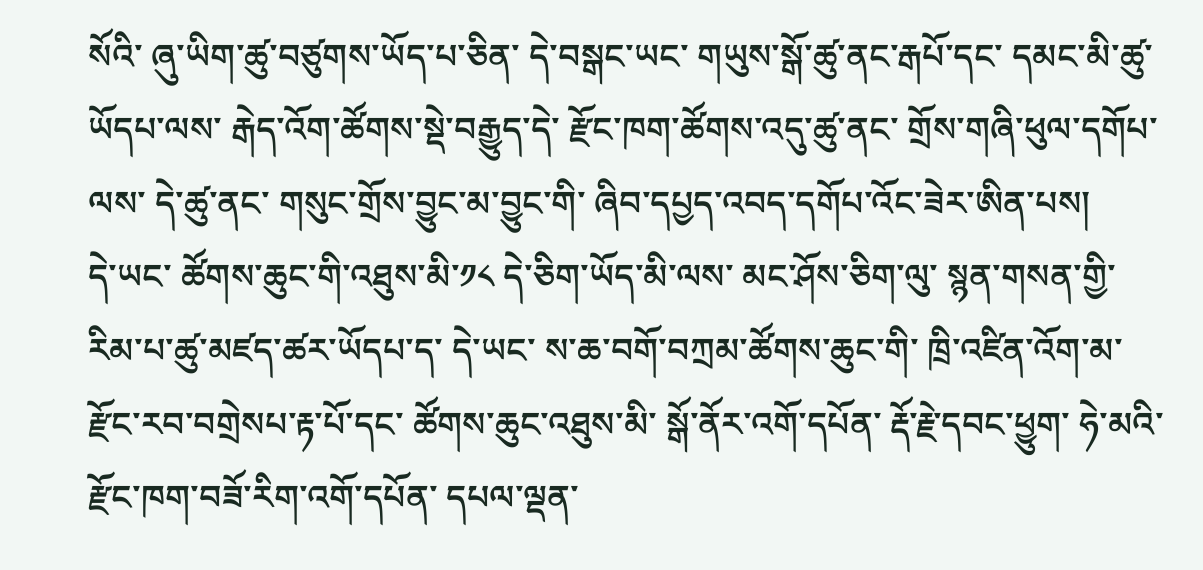སོའི་ ཞུ་ཡིག་ཚུ་བཙུགས་ཡོད་པ་ཅིན་ དེ་བསྒང་ཡང་ གཡུས་སྒོ་ཚུ་ནང་རྒཔོ་དང་ དམང་མི་ཚུ་ཡོདཔ་ལས་ རྒེད་འོག་ཚོགས་སྡེ་བརྒྱུད་དེ་ རྫོང་ཁག་ཚོགས་འདུ་ཚུ་ནང་ གྲོས་གཞི་ཕུལ་དགོཔ་ལས་ དེ་ཚུ་ནང་ གསུང་གྲོས་བྱུང་མ་བྱུང་གི་ ཞིབ་དཔྱད་འབད་དགོཔ་འོང་ཟེར་ཨིན་པས།
དེ་ཡང་ ཚོགས་ཆུང་གི་འཐུས་མི་༡༨ དེ་ཅིག་ཡོད་མི་ལས་ མང་ཤོས་ཅིག་ལུ་ སྙན་གསན་གྱི་ རིམ་པ་ཚུ་མཛད་ཚར་ཡོདཔ་ད་ དེ་ཡང་ ས་ཆ་བགོ་བཀྲམ་ཚོགས་ཆུང་གི་ ཁྲི་འཛིན་འོག་མ་ རྫོང་རབ་བགྲེསཔ་རྟ་པོ་དང་ ཚོགས་ཆུང་འཐུས་མི་ སྒོ་ནོར་འགོ་དཔོན་ རྡོ་རྗེ་དབང་ཕྱུག་ ཧེ་མའི་ རྫོང་ཁག་བཟོ་རིག་འགོ་དཔོན་ དཔལ་ལྡན་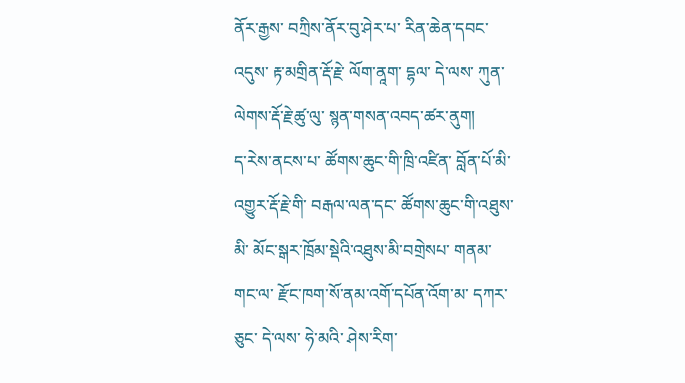ནོར་རྒྱས་ བཀྲིས་ནོར་བུ་ཤེར་པ་ རིན་ཆེན་དབང་འདུས་ རྟ་མགྲིན་རྡོ་རྗེ་ ལོག་ནཱག་ དྷལ་ དེ་ལས་ ཀུན་ལེགས་རྡོ་རྗེ་ཚུ་ལུ་ སྙན་གསན་འབད་ཚར་ནུག།
ད་རེས་ནངས་པ་ ཚོགས་ཆུང་གི་ཁྲི་འཛིན་ བློན་པོ་མི་འགྱུར་རྡོ་རྗེ་གི་ བརྒལ་ལན་དང་ ཚོགས་ཆུང་གི་འཐུས་མི་ མོང་སྒར་ཁྲོམ་སྡེའི་འཐུས་མི་བགྲེསཔ་ གནམ་གང་ལ་ རྫོང་ཁག་སོ་ནམ་འགོ་དཔོན་འོག་མ་ དཀར་ཅུང་ དེ་ལས་ ཧེ་མའི་ ཤེས་རིག་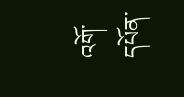འགོ་དཔོན་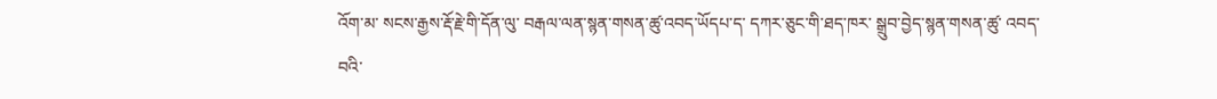འོག་མ་ སངས་རྒྱས་རྡོ་རྗེ་གི་དོན་ལུ་ བརྒལ་ལན་སྙན་གསན་ཚུ་འབད་ཡོདཔ་ད་ དཀར་ཅུང་གི་ཐད་ཁར་ སྒྲུབ་བྱེད་སྙན་གསན་ཚུ་ འབད་བའི་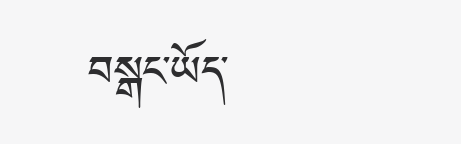བསྒང་ཡོད་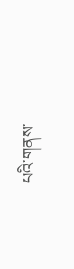པའི་གནས་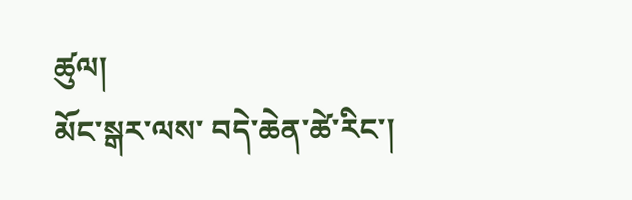ཚུལ།
མོང་སྒར་ལས་ བདེ་ཆེན་ཚེ་རིང་།